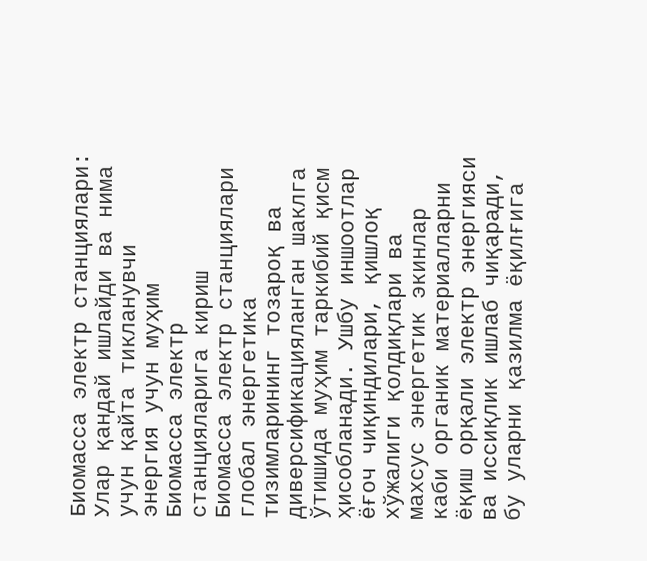Биомасса электр станциялари: Улар қандай ишлайди ва нима учун қайта тикланувчи энергия учун муҳим
Биомасса электр станцияларига кириш
Биомасса электр станциялари глобал энергетика тизимларининг тозароқ ва диверсификацияланган шаклга ўтишида муҳим таркибий қисм ҳисобланади. Ушбу иншоотлар ёғоч чиқиндилари, қишлоқ хўжалиги қолдиқлари ва махсус энергетик экинлар каби органик материалларни ёқиш орқали электр энергияси ва иссиқлик ишлаб чиқаради, бу уларни қазилма ёқилғига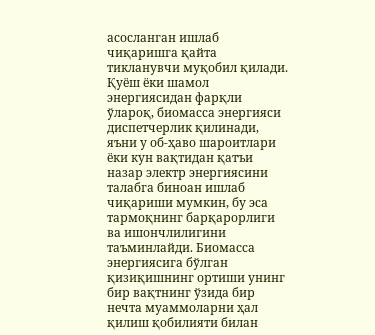асосланган ишлаб чиқаришга қайта тикланувчи муқобил қилади. Қуёш ёки шамол энергиясидан фарқли ўлароқ, биомасса энергияси диспетчерлик қилинади, яъни у об-ҳаво шароитлари ёки кун вақтидан қатъи назар электр энергиясини талабга биноан ишлаб чиқариши мумкин, бу эса тармоқнинг барқарорлиги ва ишончлилигини таъминлайди. Биомасса энергиясига бўлган қизиқишнинг ортиши унинг бир вақтнинг ўзида бир нечта муаммоларни ҳал қилиш қобилияти билан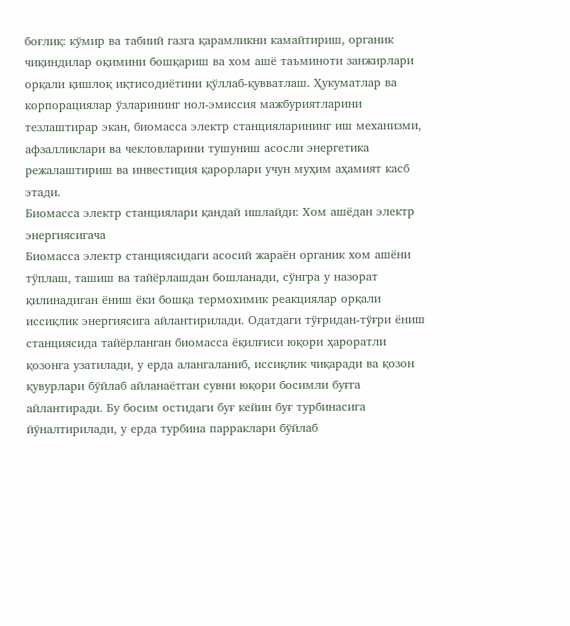боғлиқ: кўмир ва табиий газга қарамликни камайтириш, органик чиқиндилар оқимини бошқариш ва хом ашё таъминоти занжирлари орқали қишлоқ иқтисодиётини қўллаб-қувватлаш. Ҳукуматлар ва корпорациялар ўзларининг нол-эмиссия мажбуриятларини тезлаштирар экан, биомасса электр станцияларининг иш механизми, афзалликлари ва чекловларини тушуниш асосли энергетика режалаштириш ва инвестиция қарорлари учун муҳим аҳамият касб этади.
Биомасса электр станциялари қандай ишлайди: Хом ашёдан электр энергиясигача
Биомасса электр станциясидаги асосий жараён органик хом ашёни тўплаш, ташиш ва тайёрлашдан бошланади, сўнгра у назорат қилинадиган ёниш ёки бошқа термохимик реакциялар орқали иссиқлик энергиясига айлантирилади. Одатдаги тўғридан-тўғри ёниш станциясида тайёрланган биомасса ёқилғиси юқори ҳароратли қозонга узатилади, у ерда алангаланиб, иссиқлик чиқаради ва қозон қувурлари бўйлаб айланаётган сувни юқори босимли буғга айлантиради. Бу босим остидаги буғ кейин буғ турбинасига йўналтирилади, у ерда турбина парраклари бўйлаб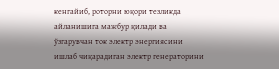кенгайиб, роторни юқори тезликда айланишига мажбур қилади ва ўзгарувчан ток электр энергиясини ишлаб чиқарадиган электр генераторини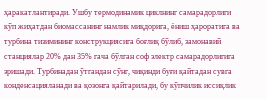ҳаракатлантиради. Ушбу термодинамик циклнинг самарадорлиги кўп жиҳатдан биомассанинг намлик миқдорига, ёниш ҳароратига ва турбина тизимининг конструкциясига боғлиқ бўлиб, замонавий станциялар 20% дан 35% гача бўлган соф электр самарадорлигига эришади. Турбинадан ўтгандан сўнг, чиқинди буғи қайтадан сувга конденсацияланади ва қозонга қайтарилади, бу кўпчилик иссиқлик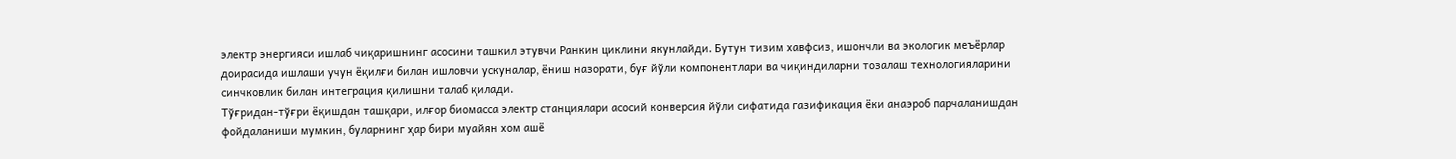электр энергияси ишлаб чиқаришнинг асосини ташкил этувчи Ранкин циклини якунлайди. Бутун тизим хавфсиз, ишончли ва экологик меъёрлар доирасида ишлаши учун ёқилғи билан ишловчи ускуналар, ёниш назорати, буғ йўли компонентлари ва чиқиндиларни тозалаш технологияларини синчковлик билан интеграция қилишни талаб қилади.
Тўғридан-тўғри ёқишдан ташқари, илғор биомасса электр станциялари асосий конверсия йўли сифатида газификация ёки анаэроб парчаланишдан фойдаланиши мумкин, буларнинг ҳар бири муайян хом ашё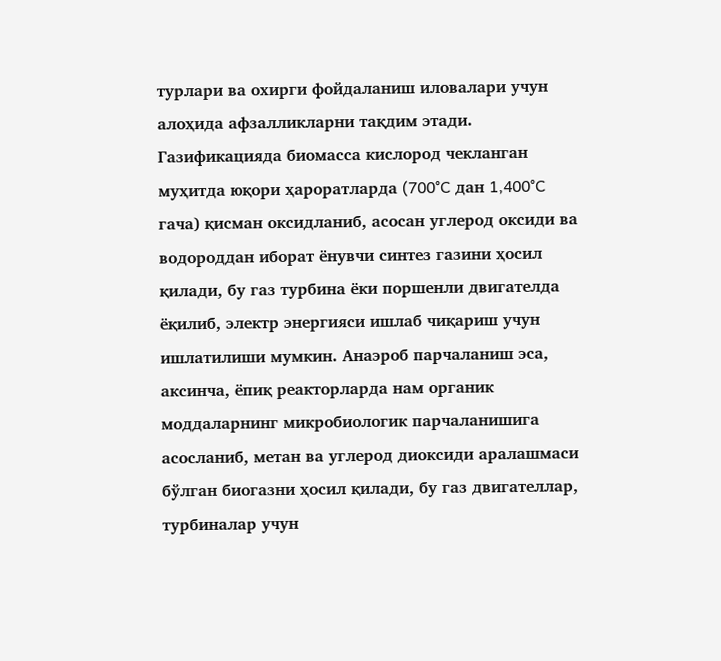турлари ва охирги фойдаланиш иловалари учун алоҳида афзалликларни тақдим этади. Газификацияда биомасса кислород чекланган муҳитда юқори ҳароратларда (700°C дан 1,400°C гача) қисман оксидланиб, асосан углерод оксиди ва водороддан иборат ёнувчи синтез газини ҳосил қилади, бу газ турбина ёки поршенли двигателда ёқилиб, электр энергияси ишлаб чиқариш учун ишлатилиши мумкин. Анаэроб парчаланиш эса, аксинча, ёпиқ реакторларда нам органик моддаларнинг микробиологик парчаланишига асосланиб, метан ва углерод диоксиди аралашмаси бўлган биогазни ҳосил қилади, бу газ двигателлар, турбиналар учун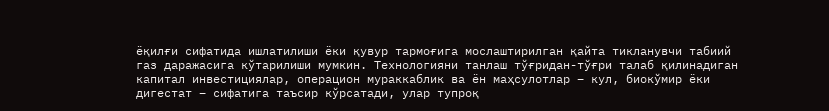ёқилғи сифатида ишлатилиши ёки қувур тармоғига мослаштирилган қайта тикланувчи табиий газ даражасига кўтарилиши мумкин. Технологияни танлаш тўғридан-тўғри талаб қилинадиган капитал инвестициялар, операцион мураккаблик ва ён маҳсулотлар – кул, биокўмир ёки дигестат – сифатига таъсир кўрсатади, улар тупроқ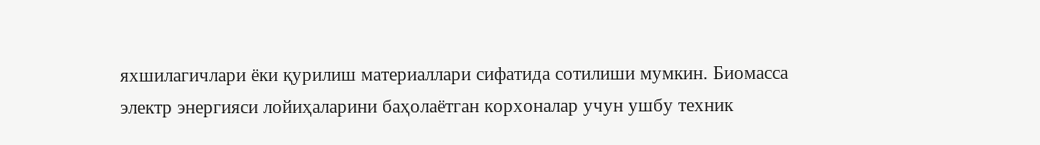яхшилагичлари ёки қурилиш материаллари сифатида сотилиши мумкин. Биомасса электр энергияси лойиҳаларини баҳолаётган корхоналар учун ушбу техник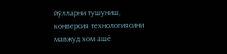йўлларни тушуниш, конверсия технологиясини мавжуд хом ашё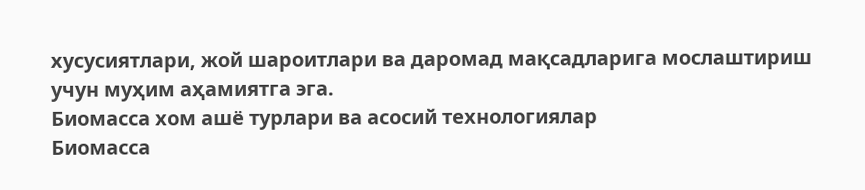хусусиятлари, жой шароитлари ва даромад мақсадларига мослаштириш учун муҳим аҳамиятга эга.
Биомасса хом ашё турлари ва асосий технологиялар
Биомасса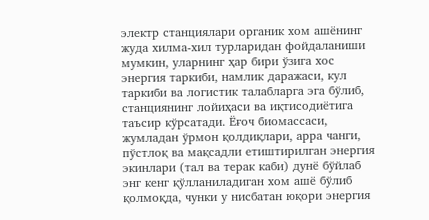электр станциялари органик хом ашёнинг жуда хилма-хил турларидан фойдаланиши мумкин, уларнинг ҳар бири ўзига хос энергия таркиби, намлик даражаси, кул таркиби ва логистик талабларга эга бўлиб, станциянинг лойиҳаси ва иқтисодиётига таъсир кўрсатади. Ёғоч биомассаси, жумладан ўрмон қолдиқлари, арра чанги, пўстлоқ ва мақсадли етиштирилган энергия экинлари (тал ва терак каби) дунё бўйлаб энг кенг қўлланиладиган хом ашё бўлиб қолмоқда, чунки у нисбатан юқори энергия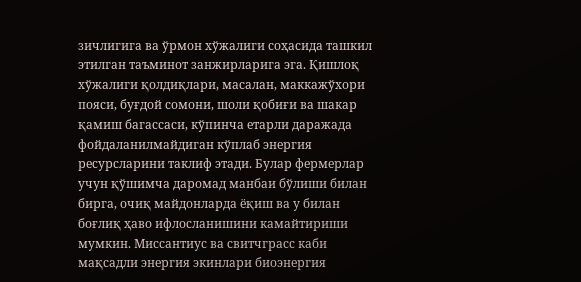зичлигига ва ўрмон хўжалиги соҳасида ташкил этилган таъминот занжирларига эга. Қишлоқ хўжалиги қолдиқлари, масалан, маккажўхори пояси, буғдой сомони, шоли қобиғи ва шакар қамиш багассаси, кўпинча етарли даражада фойдаланилмайдиган кўплаб энергия ресурсларини таклиф этади. Булар фермерлар учун қўшимча даромад манбаи бўлиши билан бирга, очиқ майдонларда ёқиш ва у билан боғлиқ ҳаво ифлосланишини камайтириши мумкин. Миссантиус ва свитчграсс каби мақсадли энергия экинлари биоэнергия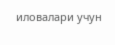иловалари учун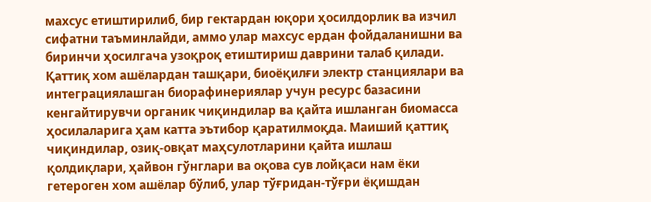махсус етиштирилиб, бир гектардан юқори ҳосилдорлик ва изчил сифатни таъминлайди, аммо улар махсус ердан фойдаланишни ва биринчи ҳосилгача узоқроқ етиштириш даврини талаб қилади.
Қаттиқ хом ашёлардан ташқари, биоёқилғи электр станциялари ва интеграциялашган биорафинериялар учун ресурс базасини кенгайтирувчи органик чиқиндилар ва қайта ишланган биомасса ҳосилаларига ҳам катта эътибор қаратилмоқда. Маиший қаттиқ чиқиндилар, озиқ-овқат маҳсулотларини қайта ишлаш қолдиқлари, ҳайвон гўнглари ва оқова сув лойқаси нам ёки гетероген хом ашёлар бўлиб, улар тўғридан-тўғри ёқишдан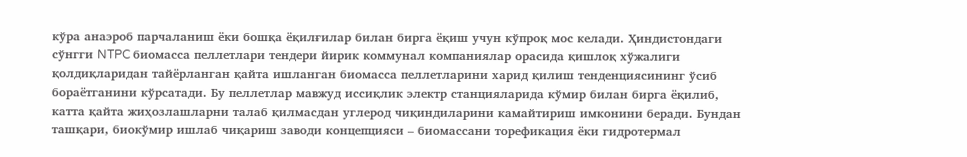кўра анаэроб парчаланиш ёки бошқа ёқилғилар билан бирга ёқиш учун кўпроқ мос келади. Ҳиндистондаги сўнгги NTPC биомасса пеллетлари тендери йирик коммунал компаниялар орасида қишлоқ хўжалиги қолдиқларидан тайёрланган қайта ишланган биомасса пеллетларини харид қилиш тенденциясининг ўсиб бораётганини кўрсатади. Бу пеллетлар мавжуд иссиқлик электр станцияларида кўмир билан бирга ёқилиб, катта қайта жиҳозлашларни талаб қилмасдан углерод чиқиндиларини камайтириш имконини беради. Бундан ташқари, биокўмир ишлаб чиқариш заводи концепцияси – биомассани торефикация ёки гидротермал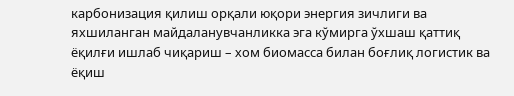карбонизация қилиш орқали юқори энергия зичлиги ва яхшиланган майдаланувчанликка эга кўмирга ўхшаш қаттиқ ёқилғи ишлаб чиқариш – хом биомасса билан боғлиқ логистик ва ёқиш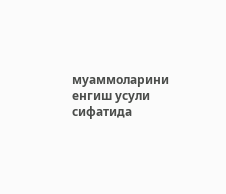муаммоларини енгиш усули сифатида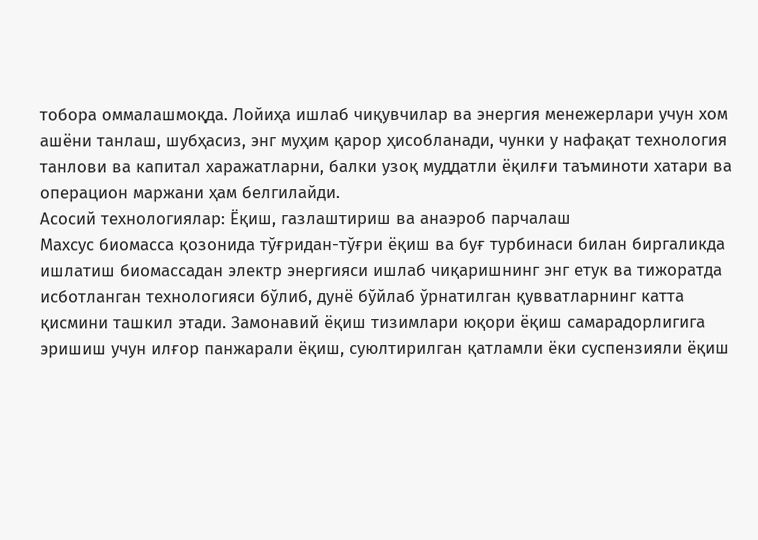тобора оммалашмоқда. Лойиҳа ишлаб чиқувчилар ва энергия менежерлари учун хом ашёни танлаш, шубҳасиз, энг муҳим қарор ҳисобланади, чунки у нафақат технология танлови ва капитал харажатларни, балки узоқ муддатли ёқилғи таъминоти хатари ва операцион маржани ҳам белгилайди.
Асосий технологиялар: Ёқиш, газлаштириш ва анаэроб парчалаш
Махсус биомасса қозонида тўғридан-тўғри ёқиш ва буғ турбинаси билан биргаликда ишлатиш биомассадан электр энергияси ишлаб чиқаришнинг энг етук ва тижоратда исботланган технологияси бўлиб, дунё бўйлаб ўрнатилган қувватларнинг катта қисмини ташкил этади. Замонавий ёқиш тизимлари юқори ёқиш самарадорлигига эришиш учун илғор панжарали ёқиш, суюлтирилган қатламли ёки суспензияли ёқиш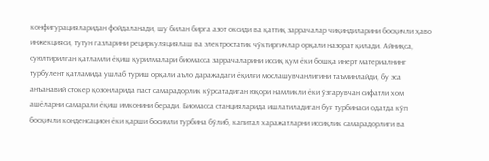конфигурацияларидан фойдаланади, шу билан бирга азот оксиди ва қаттиқ заррачалар чиқиндиларини босқичли ҳаво инжекцияси, тутун газларини рециркуляциялаш ва электростатик чўктиргичлар орқали назорат қилади. Айниқса, суюлтирилган қатламли ёқиш қурилмалари биомасса заррачаларини иссиқ қум ёки бошқа инерт материалнинг турбулент қатламида ушлаб туриш орқали аъло даражадаги ёқилғи мослашувчанлигини таъминлайди, бу эса анъанавий стокер қозонларида паст самарадорлик кўрсатадиган юқори намликли ёки ўзгарувчан сифатли хом ашёларни самарали ёқиш имконини беради. Биомасса станцияларида ишлатиладиган буғ турбинаси одатда кўп босқичли конденсацион ёки қарши босимли турбина бўлиб, капитал харажатларни иссиқлик самарадорлиги ва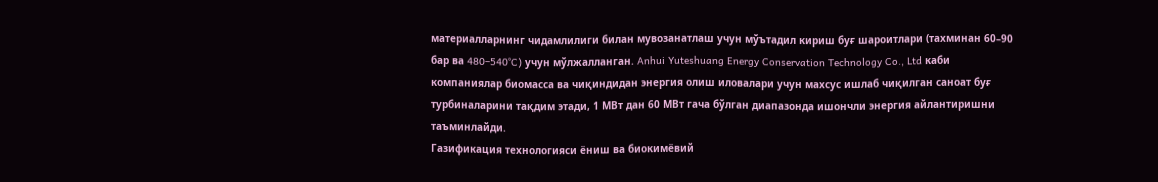материалларнинг чидамлилиги билан мувозанатлаш учун мўътадил кириш буғ шароитлари (тахминан 60–90 бар ва 480–540°C) учун мўлжалланган. Anhui Yuteshuang Energy Conservation Technology Co., Ltd каби компаниялар биомасса ва чиқиндидан энергия олиш иловалари учун махсус ишлаб чиқилган саноат буғ турбиналарини тақдим этади, 1 МВт дан 60 МВт гача бўлган диапазонда ишончли энергия айлантиришни таъминлайди.
Газификация технологияси ёниш ва биокимёвий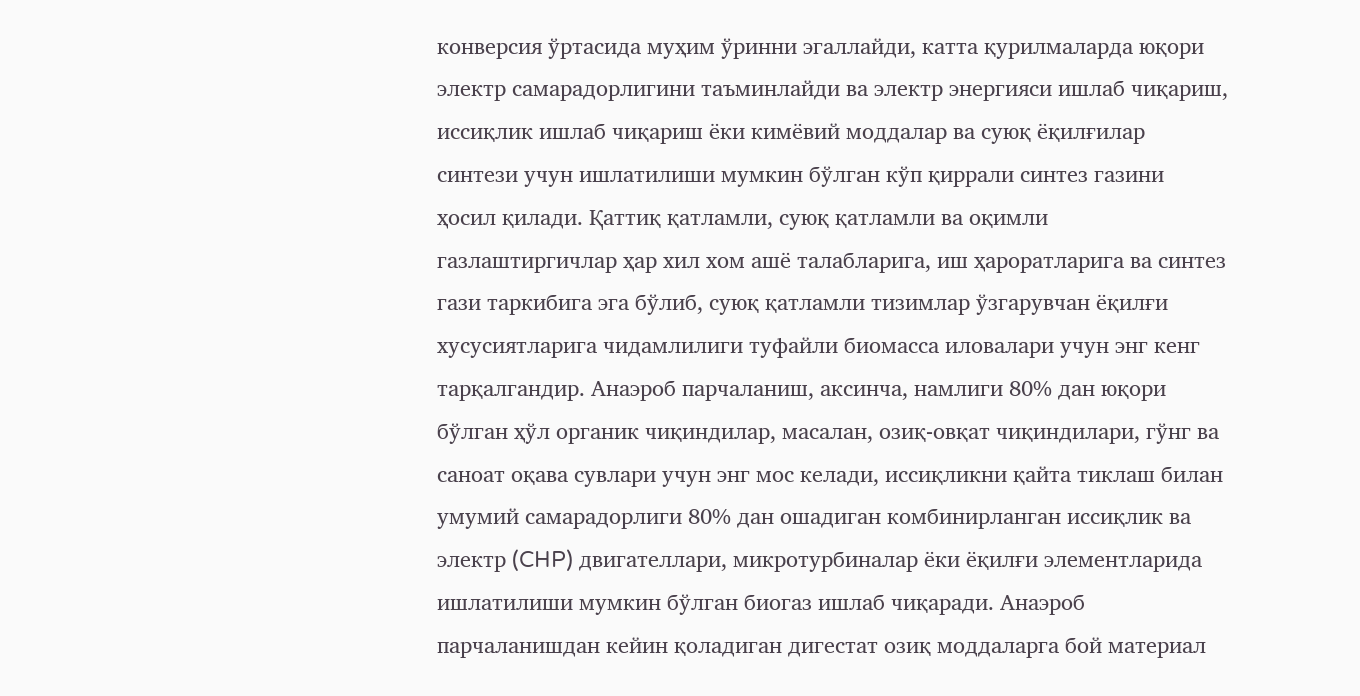конверсия ўртасида муҳим ўринни эгаллайди, катта қурилмаларда юқори электр самарадорлигини таъминлайди ва электр энергияси ишлаб чиқариш, иссиқлик ишлаб чиқариш ёки кимёвий моддалар ва суюқ ёқилғилар синтези учун ишлатилиши мумкин бўлган кўп қиррали синтез газини ҳосил қилади. Қаттиқ қатламли, суюқ қатламли ва оқимли газлаштиргичлар ҳар хил хом ашё талабларига, иш ҳароратларига ва синтез гази таркибига эга бўлиб, суюқ қатламли тизимлар ўзгарувчан ёқилғи хусусиятларига чидамлилиги туфайли биомасса иловалари учун энг кенг тарқалгандир. Анаэроб парчаланиш, аксинча, намлиги 80% дан юқори бўлган ҳўл органик чиқиндилар, масалан, озиқ-овқат чиқиндилари, гўнг ва саноат оқава сувлари учун энг мос келади, иссиқликни қайта тиклаш билан умумий самарадорлиги 80% дан ошадиган комбинирланган иссиқлик ва электр (CHP) двигателлари, микротурбиналар ёки ёқилғи элементларида ишлатилиши мумкин бўлган биогаз ишлаб чиқаради. Анаэроб парчаланишдан кейин қоладиган дигестат озиқ моддаларга бой материал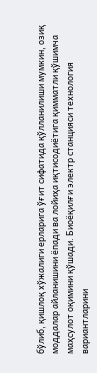бўлиб, қишлоқ хўжалиги ерларига ўғит сифатида қўлланилиши мумкин, озиқ моддалар айланишини ёпади ва лойиҳа иқтисодиётига қимматли қўшимча маҳсулот оқимини қўшади. Биоёқилғи электр станцияси технология вариантларини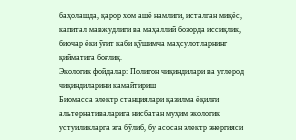баҳолашда, қарор хом ашё намлиги, исталган миқёс, капитал мавжудлиги ва маҳаллий бозорда иссиқлик, биочар ёки ўғит каби қўшимча маҳсулотларнинг қийматига боғлиқ.
Экологик фойдалар: Полигон чиқиндилари ва углерод чиқиндиларини камайтириш
Биомасса электр станциялари қазилма ёқилғи альтернативаларига нисбатан муҳим экологик устуиликларга эга бўлиб, бу асосан электр энергияси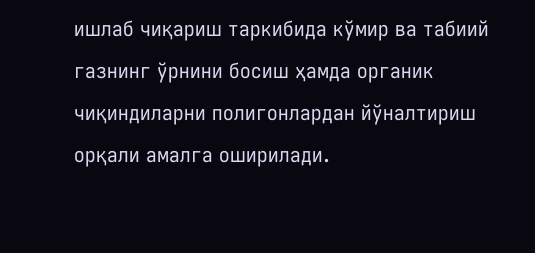ишлаб чиқариш таркибида кўмир ва табиий газнинг ўрнини босиш ҳамда органик чиқиндиларни полигонлардан йўналтириш орқали амалга оширилади.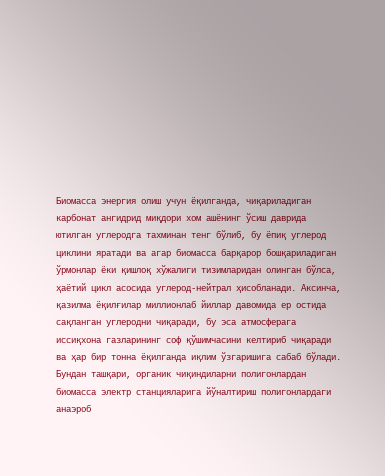Биомасса энергия олиш учун ёқилганда, чиқариладиган карбонат ангидрид миқдори хом ашёнинг ўсиш даврида ютилган углеродга тахминан тенг бўлиб, бу ёпиқ углерод циклини яратади ва агар биомасса барқарор бошқариладиган ўрмонлар ёки қишлоқ хўжалиги тизимларидан олинган бўлса, ҳаётий цикл асосида углерод-нейтрал ҳисобланади. Аксинча, қазилма ёқилғилар миллионлаб йиллар давомида ер остида сақланган углеродни чиқаради, бу эса атмосферага иссиқхона газларининг соф қўшимчасини келтириб чиқаради ва ҳар бир тонна ёқилганда иқлим ўзгаришига сабаб бўлади. Бундан ташқари, органик чиқиндиларни полигонлардан биомасса электр станцияларига йўналтириш полигонлардаги анаэроб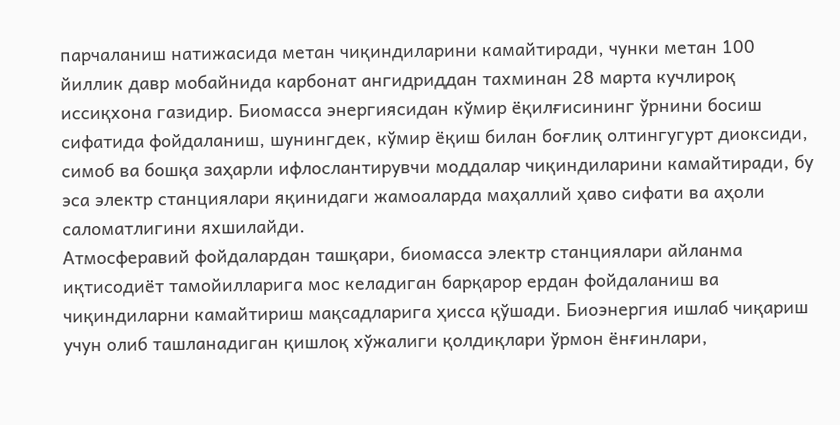парчаланиш натижасида метан чиқиндиларини камайтиради, чунки метан 100 йиллик давр мобайнида карбонат ангидриддан тахминан 28 марта кучлироқ иссиқхона газидир. Биомасса энергиясидан кўмир ёқилғисининг ўрнини босиш сифатида фойдаланиш, шунингдек, кўмир ёқиш билан боғлиқ олтингугурт диоксиди, симоб ва бошқа заҳарли ифлослантирувчи моддалар чиқиндиларини камайтиради, бу эса электр станциялари яқинидаги жамоаларда маҳаллий ҳаво сифати ва аҳоли саломатлигини яхшилайди.
Атмосферавий фойдалардан ташқари, биомасса электр станциялари айланма иқтисодиёт тамойилларига мос келадиган барқарор ердан фойдаланиш ва чиқиндиларни камайтириш мақсадларига ҳисса қўшади. Биоэнергия ишлаб чиқариш учун олиб ташланадиган қишлоқ хўжалиги қолдиқлари ўрмон ёнғинлари,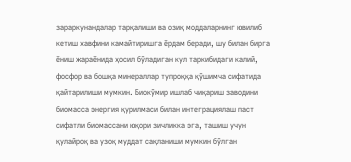зараркунандалар тарқалиши ва озиқ моддаларнинг ювилиб кетиш хавфини камайтиришга ёрдам беради, шу билан бирга ёниш жараёнида ҳосил бўладиган кул таркибидаги калий, фосфор ва бошқа минераллар тупроққа қўшимча сифатида қайтарилиши мумкин. Биокўмир ишлаб чиқариш заводини биомасса энергия қурилмаси билан интеграциялаш паст сифатли биомассани юқори зичликка эга, ташиш учун қулайроқ ва узоқ муддат сақланиши мумкин бўлган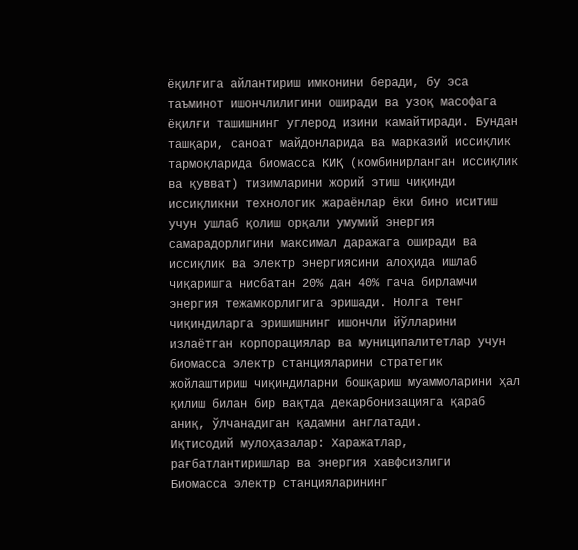ёқилғига айлантириш имконини беради, бу эса таъминот ишончлилигини оширади ва узоқ масофага ёқилғи ташишнинг углерод изини камайтиради. Бундан ташқари, саноат майдонларида ва марказий иссиқлик тармоқларида биомасса КИҚ (комбинирланган иссиқлик ва қувват) тизимларини жорий этиш чиқинди иссиқликни технологик жараёнлар ёки бино иситиш учун ушлаб қолиш орқали умумий энергия самарадорлигини максимал даражага оширади ва иссиқлик ва электр энергиясини алоҳида ишлаб чиқаришга нисбатан 20% дан 40% гача бирламчи энергия тежамкорлигига эришади. Нолга тенг чиқиндиларга эришишнинг ишончли йўлларини излаётган корпорациялар ва муниципалитетлар учун биомасса электр станцияларини стратегик жойлаштириш чиқиндиларни бошқариш муаммоларини ҳал қилиш билан бир вақтда декарбонизацияга қараб аниқ, ўлчанадиган қадамни англатади.
Иқтисодий мулоҳазалар: Харажатлар, рағбатлантиришлар ва энергия хавфсизлиги
Биомасса электр станцияларининг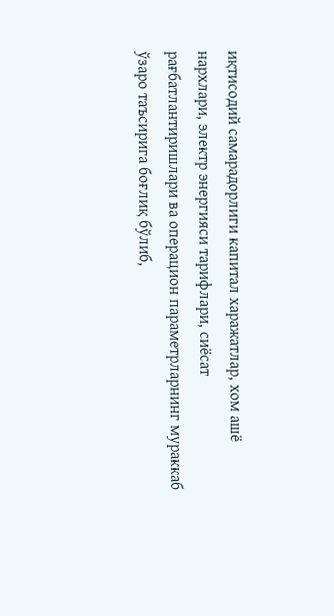иқтисодий самарадорлиги капитал харажатлар, хом ашё нархлари, электр энергияси тарифлари, сиёсат рағбатлантиришлари ва операцион параметрларнинг мураккаб ўзаро таъсирига боғлиқ бўлиб,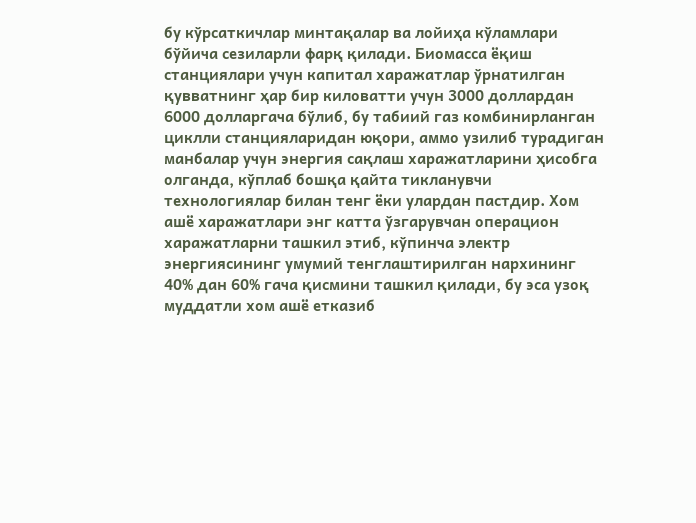бу кўрсаткичлар минтақалар ва лойиҳа кўламлари бўйича сезиларли фарқ қилади. Биомасса ёқиш станциялари учун капитал харажатлар ўрнатилган қувватнинг ҳар бир киловатти учун 3000 доллардан 6000 долларгача бўлиб, бу табиий газ комбинирланган циклли станцияларидан юқори, аммо узилиб турадиган манбалар учун энергия сақлаш харажатларини ҳисобга олганда, кўплаб бошқа қайта тикланувчи технологиялар билан тенг ёки улардан пастдир. Хом ашё харажатлари энг катта ўзгарувчан операцион харажатларни ташкил этиб, кўпинча электр энергиясининг умумий тенглаштирилган нархининг 40% дан 60% гача қисмини ташкил қилади, бу эса узоқ муддатли хом ашё етказиб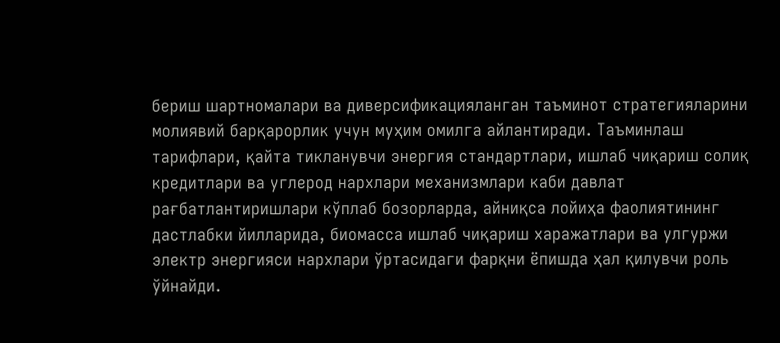бериш шартномалари ва диверсификацияланган таъминот стратегияларини молиявий барқарорлик учун муҳим омилга айлантиради. Таъминлаш тарифлари, қайта тикланувчи энергия стандартлари, ишлаб чиқариш солиқ кредитлари ва углерод нархлари механизмлари каби давлат рағбатлантиришлари кўплаб бозорларда, айниқса лойиҳа фаолиятининг дастлабки йилларида, биомасса ишлаб чиқариш харажатлари ва улгуржи электр энергияси нархлари ўртасидаги фарқни ёпишда ҳал қилувчи роль ўйнайди.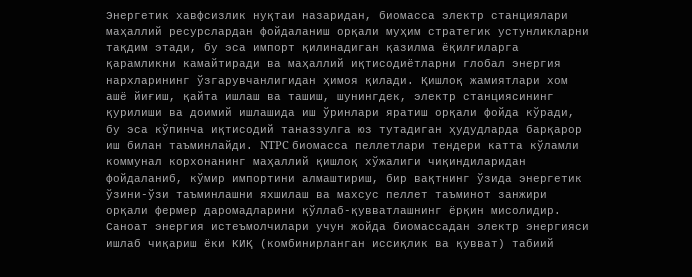Энергетик хавфсизлик нуқтаи назаридан, биомасса электр станциялари маҳаллий ресурслардан фойдаланиш орқали муҳим стратегик устунликларни тақдим этади, бу эса импорт қилинадиган қазилма ёқилғиларга қарамликни камайтиради ва маҳаллий иқтисодиётларни глобал энергия нархларининг ўзгарувчанлигидан ҳимоя қилади. Қишлоқ жамиятлари хом ашё йиғиш, қайта ишлаш ва ташиш, шунингдек, электр станциясининг қурилиши ва доимий ишлашида иш ўринлари яратиш орқали фойда кўради, бу эса кўпинча иқтисодий таназзулга юз тутадиган ҳудудларда барқарор иш билан таъминлайди. NTPC биомасса пеллетлари тендери катта кўламли коммунал корхонанинг маҳаллий қишлоқ хўжалиги чиқиндиларидан фойдаланиб, кўмир импортини алмаштириш, бир вақтнинг ўзида энергетик ўзини-ўзи таъминлашни яхшилаш ва махсус пеллет таъминот занжири орқали фермер даромадларини қўллаб-қувватлашнинг ёрқин мисолидир. Саноат энергия истеъмолчилари учун жойда биомассадан электр энергияси ишлаб чиқариш ёки КИҚ (комбинирланган иссиқлик ва қувват) табиий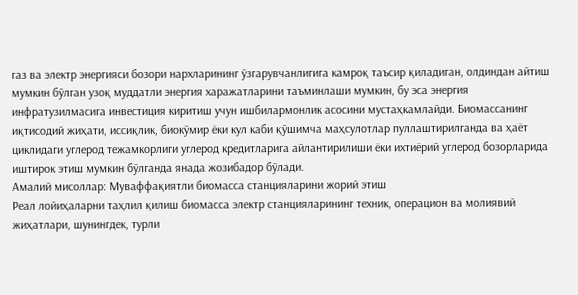газ ва электр энергияси бозори нархларининг ўзгарувчанлигига камроқ таъсир қиладиган, олдиндан айтиш мумкин бўлган узоқ муддатли энергия харажатларини таъминлаши мумкин, бу эса энергия инфратузилмасига инвестиция киритиш учун ишбилармонлик асосини мустаҳкамлайди. Биомассанинг иқтисодий жиҳати, иссиқлик, биокўмир ёки кул каби қўшимча маҳсулотлар пуллаштирилганда ва ҳаёт циклидаги углерод тежамкорлиги углерод кредитларига айлантирилиши ёки ихтиёрий углерод бозорларида иштирок этиш мумкин бўлганда янада жозибадор бўлади.
Амалий мисоллар: Муваффақиятли биомасса станцияларини жорий этиш
Реал лойиҳаларни таҳлил қилиш биомасса электр станцияларининг техник, операцион ва молиявий жиҳатлари, шунингдек, турли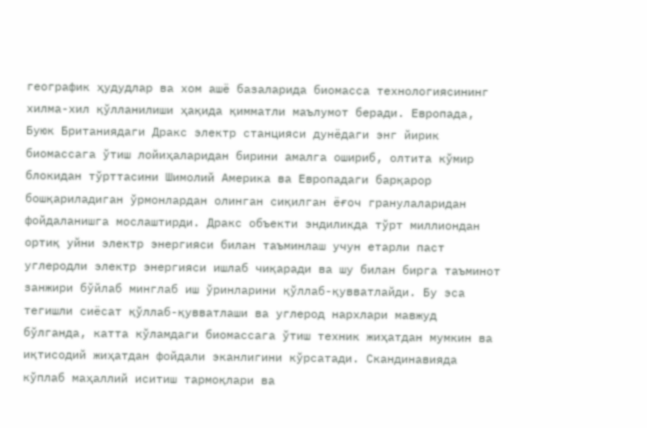географик ҳудудлар ва хом ашё базаларида биомасса технологиясининг хилма-хил қўлланилиши ҳақида қимматли маълумот беради. Европада, Буюк Британиядаги Дракс электр станцияси дунёдаги энг йирик биомассага ўтиш лойиҳаларидан бирини амалга ошириб, олтита кўмир блокидан тўрттасини Шимолий Америка ва Европадаги барқарор бошқариладиган ўрмонлардан олинган сиқилган ёғоч гранулаларидан фойдаланишга мослаштирди. Дракс объекти эндиликда тўрт миллиондан ортиқ уйни электр энергияси билан таъминлаш учун етарли паст углеродли электр энергияси ишлаб чиқаради ва шу билан бирга таъминот занжири бўйлаб минглаб иш ўринларини қўллаб-қувватлайди. Бу эса тегишли сиёсат қўллаб-қувватлаши ва углерод нархлари мавжуд бўлганда, катта кўламдаги биомассага ўтиш техник жиҳатдан мумкин ва иқтисодий жиҳатдан фойдали эканлигини кўрсатади. Скандинавияда кўплаб маҳаллий иситиш тармоқлари ва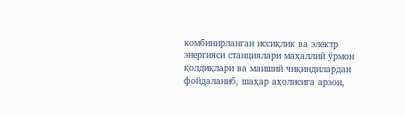комбинирланган иссиқлик ва электр энергияси станциялари маҳаллий ўрмон қолдиқлари ва маиший чиқиндилардан фойдаланиб, шаҳар аҳолисига арзон,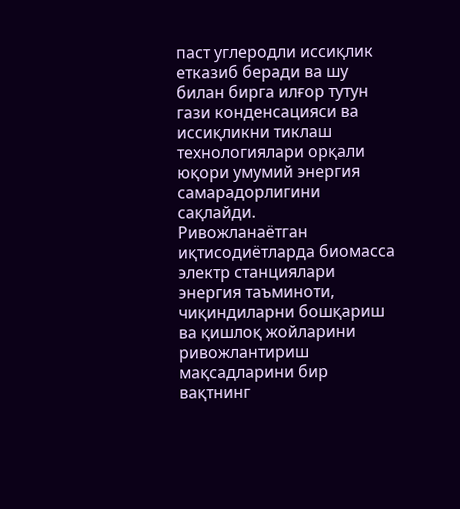паст углеродли иссиқлик етказиб беради ва шу билан бирга илғор тутун гази конденсацияси ва иссиқликни тиклаш технологиялари орқали юқори умумий энергия самарадорлигини сақлайди.
Ривожланаётган иқтисодиётларда биомасса электр станциялари энергия таъминоти, чиқиндиларни бошқариш ва қишлоқ жойларини ривожлантириш мақсадларини бир вақтнинг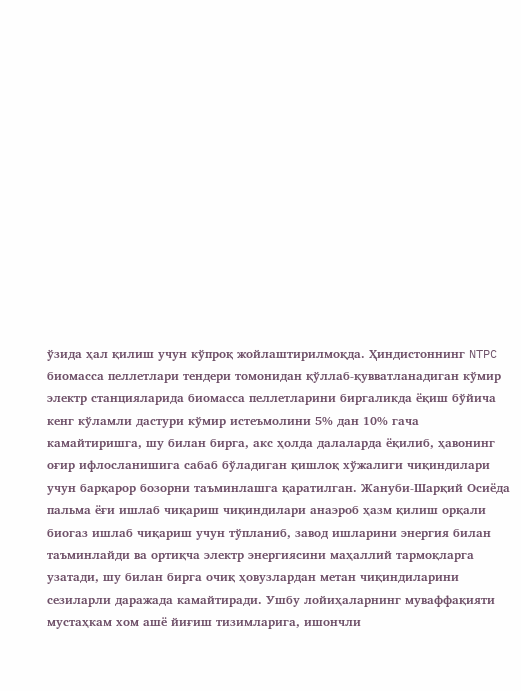ўзида ҳал қилиш учун кўпроқ жойлаштирилмоқда. Ҳиндистоннинг NTPC биомасса пеллетлари тендери томонидан қўллаб-қувватланадиган кўмир электр станцияларида биомасса пеллетларини биргаликда ёқиш бўйича кенг кўламли дастури кўмир истеъмолини 5% дан 10% гача камайтиришга, шу билан бирга, акс ҳолда далаларда ёқилиб, ҳавонинг оғир ифлосланишига сабаб бўладиган қишлоқ хўжалиги чиқиндилари учун барқарор бозорни таъминлашга қаратилган. Жануби-Шарқий Осиёда пальма ёғи ишлаб чиқариш чиқиндилари анаэроб ҳазм қилиш орқали биогаз ишлаб чиқариш учун тўпланиб, завод ишларини энергия билан таъминлайди ва ортиқча электр энергиясини маҳаллий тармоқларга узатади, шу билан бирга очиқ ҳовузлардан метан чиқиндиларини сезиларли даражада камайтиради. Ушбу лойиҳаларнинг муваффақияти мустаҳкам хом ашё йиғиш тизимларига, ишончли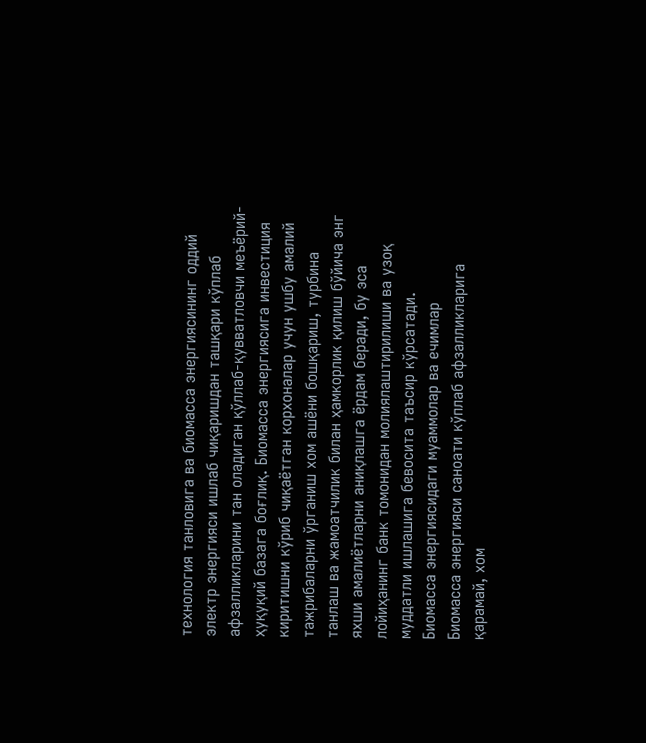технология танловига ва биомасса энергиясининг оддий электр энергияси ишлаб чиқаришдан ташқари кўплаб афзалликларини тан оладиган қўллаб-қувватловчи меъёрий-ҳуқуқий базага боғлиқ. Биомасса энергиясига инвестиция киритишни кўриб чиқаётган корхоналар учун ушбу амалий тажрибаларни ўрганиш хом ашёни бошқариш, турбина танлаш ва жамоатчилик билан ҳамкорлик қилиш бўйича энг яхши амалиётларни аниқлашга ёрдам беради, бу эса лойиҳанинг банк томонидан молиялаштирилиши ва узоқ муддатли ишлашига бевосита таъсир кўрсатади.
Биомасса энергиясидаги муаммолар ва ечимлар
Биомасса энергияси саноати кўплаб афзалликларига қарамай, хом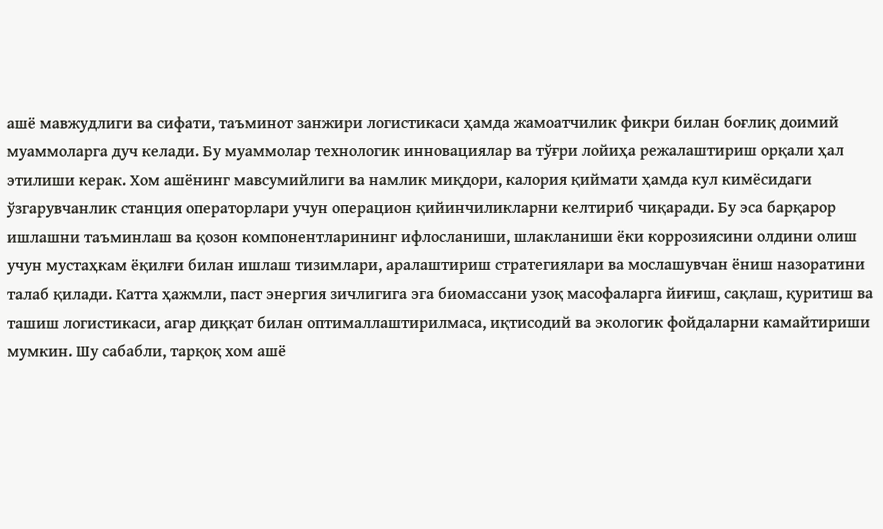ашё мавжудлиги ва сифати, таъминот занжири логистикаси ҳамда жамоатчилик фикри билан боғлиқ доимий муаммоларга дуч келади. Бу муаммолар технологик инновациялар ва тўғри лойиҳа режалаштириш орқали ҳал этилиши керак. Хом ашёнинг мавсумийлиги ва намлик миқдори, калория қиймати ҳамда кул кимёсидаги ўзгарувчанлик станция операторлари учун операцион қийинчиликларни келтириб чиқаради. Бу эса барқарор ишлашни таъминлаш ва қозон компонентларининг ифлосланиши, шлакланиши ёки коррозиясини олдини олиш учун мустаҳкам ёқилғи билан ишлаш тизимлари, аралаштириш стратегиялари ва мослашувчан ёниш назоратини талаб қилади. Катта ҳажмли, паст энергия зичлигига эга биомассани узоқ масофаларга йиғиш, сақлаш, қуритиш ва ташиш логистикаси, агар диққат билан оптималлаштирилмаса, иқтисодий ва экологик фойдаларни камайтириши мумкин. Шу сабабли, тарқоқ хом ашё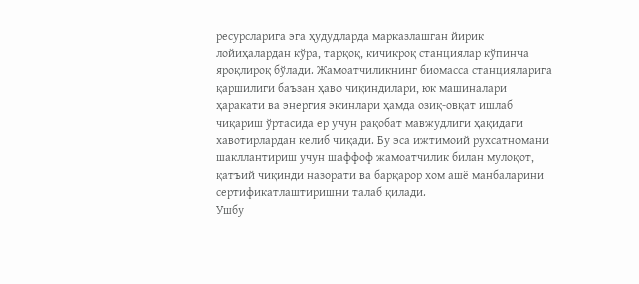ресурсларига эга ҳудудларда марказлашган йирик лойиҳалардан кўра, тарқоқ, кичикроқ станциялар кўпинча яроқлироқ бўлади. Жамоатчиликнинг биомасса станцияларига қаршилиги баъзан ҳаво чиқиндилари, юк машиналари ҳаракати ва энергия экинлари ҳамда озиқ-овқат ишлаб чиқариш ўртасида ер учун рақобат мавжудлиги ҳақидаги хавотирлардан келиб чиқади. Бу эса ижтимоий рухсатномани шакллантириш учун шаффоф жамоатчилик билан мулоқот, қатъий чиқинди назорати ва барқарор хом ашё манбаларини сертификатлаштиришни талаб қилади.
Ушбу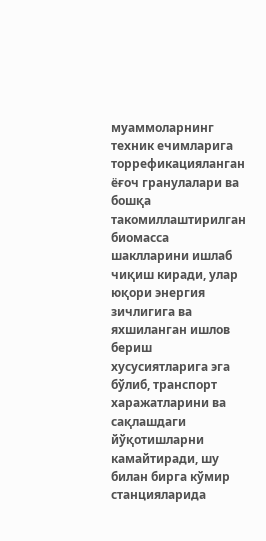муаммоларнинг техник ечимларига торрефикацияланган ёғоч гранулалари ва бошқа такомиллаштирилган биомасса шаклларини ишлаб чиқиш киради, улар юқори энергия зичлигига ва яхшиланган ишлов бериш хусусиятларига эга бўлиб, транспорт харажатларини ва сақлашдаги йўқотишларни камайтиради, шу билан бирга кўмир станцияларида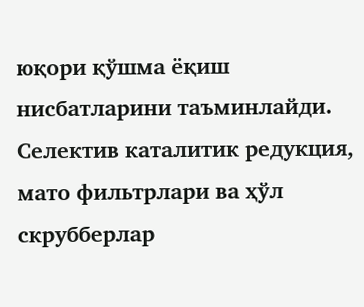юқори қўшма ёқиш нисбатларини таъминлайди. Селектив каталитик редукция, мато фильтрлари ва ҳўл скрубберлар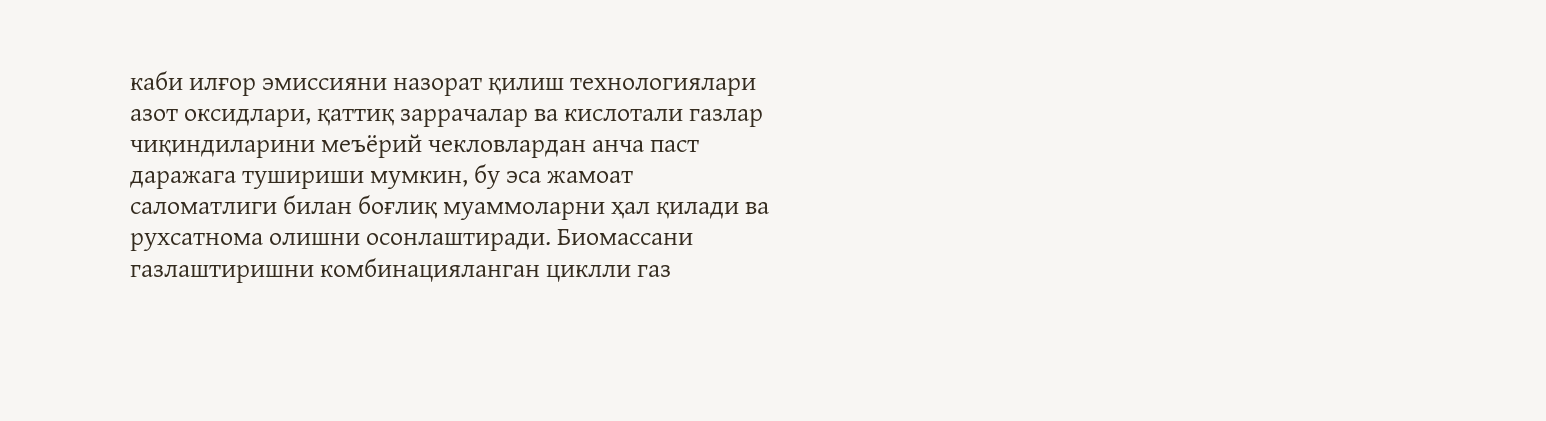каби илғор эмиссияни назорат қилиш технологиялари азот оксидлари, қаттиқ заррачалар ва кислотали газлар чиқиндиларини меъёрий чекловлардан анча паст даражага тушириши мумкин, бу эса жамоат саломатлиги билан боғлиқ муаммоларни ҳал қилади ва рухсатнома олишни осонлаштиради. Биомассани газлаштиришни комбинацияланган циклли газ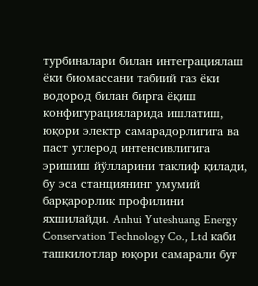турбиналари билан интеграциялаш ёки биомассани табиий газ ёки водород билан бирга ёқиш конфигурацияларида ишлатиш, юқори электр самарадорлигига ва паст углерод интенсивлигига эришиш йўлларини таклиф қилади, бу эса станциянинг умумий барқарорлик профилини яхшилайди. Anhui Yuteshuang Energy Conservation Technology Co., Ltd каби ташкилотлар юқори самарали буғ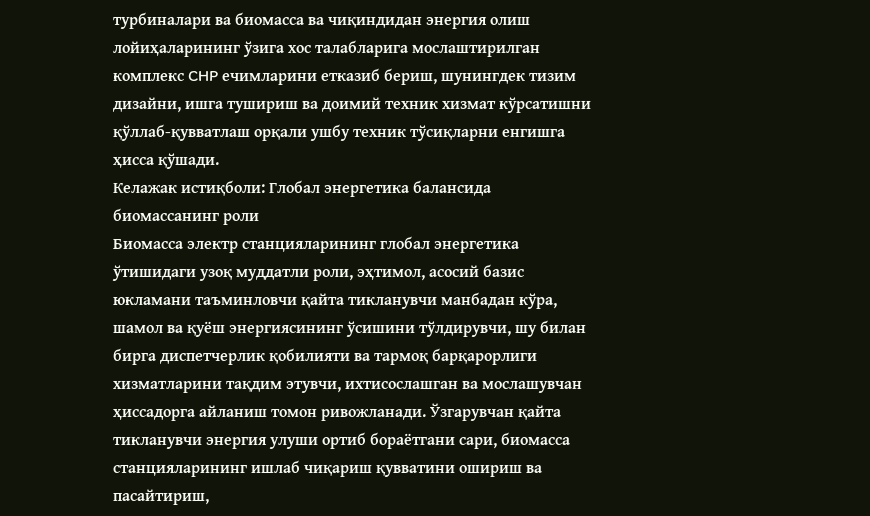турбиналари ва биомасса ва чиқиндидан энергия олиш лойиҳаларининг ўзига хос талабларига мослаштирилган комплекс CHP ечимларини етказиб бериш, шунингдек тизим дизайни, ишга тушириш ва доимий техник хизмат кўрсатишни қўллаб-қувватлаш орқали ушбу техник тўсиқларни енгишга ҳисса қўшади.
Келажак истиқболи: Глобал энергетика балансида биомассанинг роли
Биомасса электр станцияларининг глобал энергетика ўтишидаги узоқ муддатли роли, эҳтимол, асосий базис юкламани таъминловчи қайта тикланувчи манбадан кўра, шамол ва қуёш энергиясининг ўсишини тўлдирувчи, шу билан бирга диспетчерлик қобилияти ва тармоқ барқарорлиги хизматларини тақдим этувчи, ихтисослашган ва мослашувчан ҳиссадорга айланиш томон ривожланади. Ўзгарувчан қайта тикланувчи энергия улуши ортиб бораётгани сари, биомасса станцияларининг ишлаб чиқариш қувватини ошириш ва пасайтириш,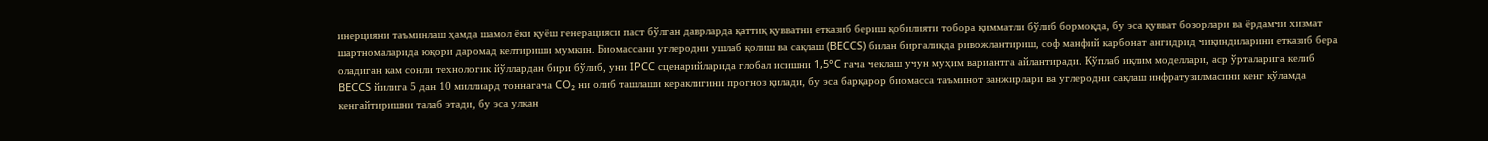инерцияни таъминлаш ҳамда шамол ёки қуёш генерацияси паст бўлган даврларда қаттиқ қувватни етказиб бериш қобилияти тобора қимматли бўлиб бормоқда, бу эса қувват бозорлари ва ёрдамчи хизмат шартномаларида юқори даромад келтириши мумкин. Биомассани углеродни ушлаб қолиш ва сақлаш (BECCS) билан биргаликда ривожлантириш, соф манфий карбонат ангидрид чиқиндиларини етказиб бера оладиган кам сонли технологик йўллардан бири бўлиб, уни IPCC сценарийларида глобал исишни 1,5°C гача чеклаш учун муҳим вариантга айлантиради. Кўплаб иқлим моделлари, аср ўрталарига келиб BECCS йилига 5 дан 10 миллиард тоннагача CO₂ ни олиб ташлаши кераклигини прогноз қилади, бу эса барқарор биомасса таъминот занжирлари ва углеродни сақлаш инфратузилмасини кенг кўламда кенгайтиришни талаб этади, бу эса улкан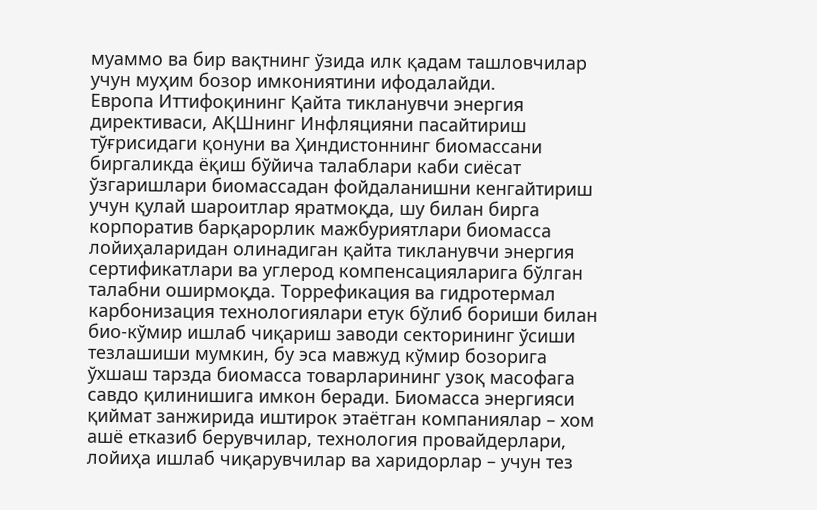муаммо ва бир вақтнинг ўзида илк қадам ташловчилар учун муҳим бозор имкониятини ифодалайди.
Европа Иттифоқининг Қайта тикланувчи энергия директиваси, АҚШнинг Инфляцияни пасайтириш тўғрисидаги қонуни ва Ҳиндистоннинг биомассани биргаликда ёқиш бўйича талаблари каби сиёсат ўзгаришлари биомассадан фойдаланишни кенгайтириш учун қулай шароитлар яратмоқда, шу билан бирга корпоратив барқарорлик мажбуриятлари биомасса лойиҳаларидан олинадиган қайта тикланувчи энергия сертификатлари ва углерод компенсацияларига бўлган талабни оширмоқда. Торрефикация ва гидротермал карбонизация технологиялари етук бўлиб бориши билан био-кўмир ишлаб чиқариш заводи секторининг ўсиши тезлашиши мумкин, бу эса мавжуд кўмир бозорига ўхшаш тарзда биомасса товарларининг узоқ масофага савдо қилинишига имкон беради. Биомасса энергияси қиймат занжирида иштирок этаётган компаниялар – хом ашё етказиб берувчилар, технология провайдерлари, лойиҳа ишлаб чиқарувчилар ва харидорлар – учун тез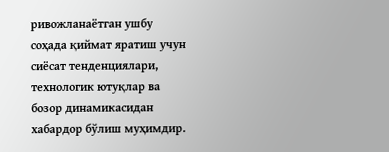ривожланаётган ушбу соҳада қиймат яратиш учун сиёсат тенденциялари, технологик ютуқлар ва бозор динамикасидан хабардор бўлиш муҳимдир.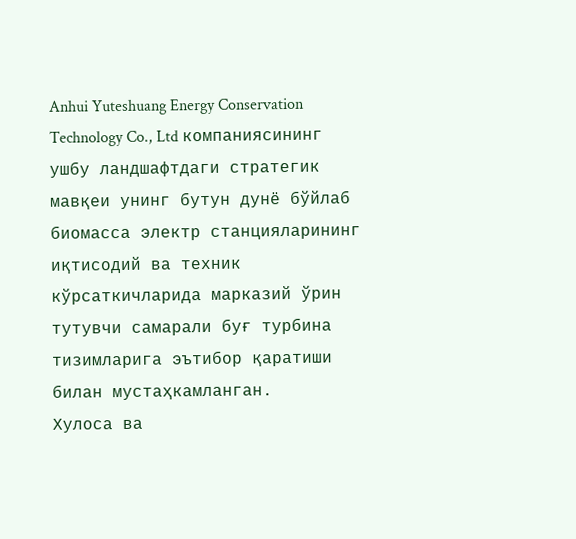Anhui Yuteshuang Energy Conservation Technology Co., Ltd компаниясининг ушбу ландшафтдаги стратегик мавқеи унинг бутун дунё бўйлаб биомасса электр станцияларининг иқтисодий ва техник кўрсаткичларида марказий ўрин тутувчи самарали буғ турбина тизимларига эътибор қаратиши билан мустаҳкамланган.
Хулоса ва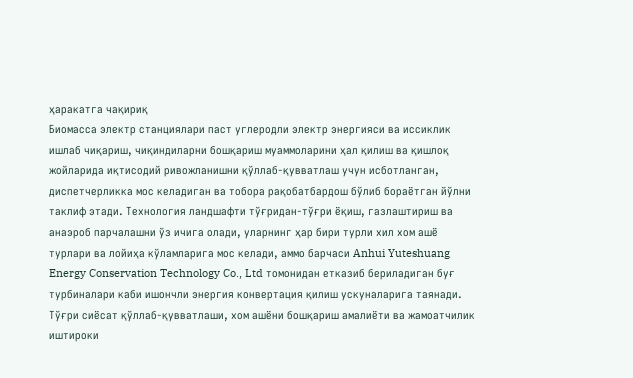ҳаракатга чақириқ
Биомасса электр станциялари паст углеродли электр энергияси ва иссиклик ишлаб чиқариш, чиқиндиларни бошқариш муаммоларини ҳал қилиш ва қишлоқ жойларида иқтисодий ривожланишни қўллаб-қувватлаш учун исботланган, диспетчерликка мос келадиган ва тобора рақобатбардош бўлиб бораётган йўлни таклиф этади. Технология ландшафти тўғридан-тўғри ёқиш, газлаштириш ва анаэроб парчалашни ўз ичига олади, уларнинг ҳар бири турли хил хом ашё турлари ва лойиҳа кўламларига мос келади, аммо барчаси Anhui Yuteshuang Energy Conservation Technology Co., Ltd томонидан етказиб бериладиган буғ турбиналари каби ишончли энергия конвертация қилиш ускуналарига таянади. Тўғри сиёсат қўллаб-қувватлаши, хом ашёни бошқариш амалиёти ва жамоатчилик иштироки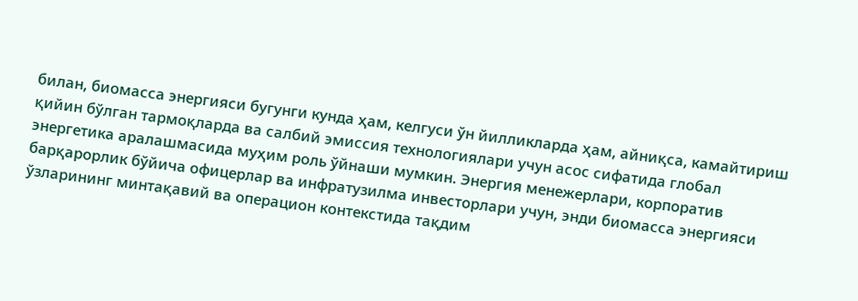билан, биомасса энергияси бугунги кунда ҳам, келгуси ўн йилликларда ҳам, айниқса, камайтириш қийин бўлган тармоқларда ва салбий эмиссия технологиялари учун асос сифатида глобал энергетика аралашмасида муҳим роль ўйнаши мумкин. Энергия менежерлари, корпоратив барқарорлик бўйича офицерлар ва инфратузилма инвесторлари учун, энди биомасса энергияси ўзларининг минтақавий ва операцион контекстида тақдим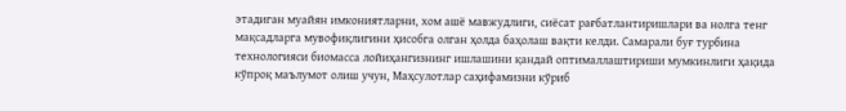этадиган муайян имкониятларни, хом ашё мавжудлиги, сиёсат рағбатлантиришлари ва нолга тенг мақсадларга мувофиқлигини ҳисобга олган ҳолда баҳолаш вақти келди. Самарали буғ турбина технологияси биомасса лойиҳангизнинг ишлашини қандай оптималлаштириши мумкинлиги ҳақида кўпроқ маълумот олиш учун, Маҳсулотлар саҳифамизни кўриб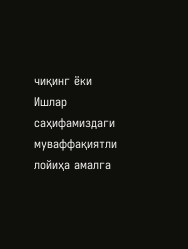чиқинг ёки Ишлар саҳифамиздаги муваффақиятли лойиҳа амалга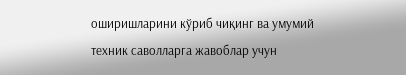оширишларини кўриб чиқинг ва умумий техник саволларга жавоблар учун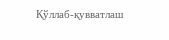Қўллаб-қувватлаш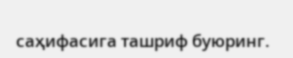саҳифасига ташриф буюринг.